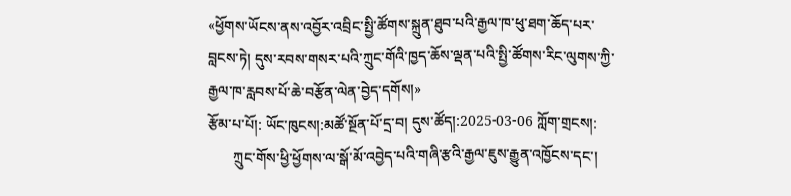«ཕྱོགས་ཡོངས་ནས་འབྱོར་འབྲིང་སྤྱི་ཚོགས་སྐྲུན་ཐུབ་པའི་རྒྱལ་ཁ་ཕུ་ཐག་ཆོད་པར་བླངས་ཏེ། དུས་རབས་གསར་པའི་ཀྲུང་གོའི་ཁྱད་ཆོས་ལྡན་པའི་སྤྱི་ཚོགས་རིང་ལུགས་ཀྱི་རྒྱལ་ཁ་རླབས་པོ་ཆེ་བརྩོན་ལེན་བྱེད་དགོས།»
རྩོམ་པ་པོ།: ཡོང་ཁུངས།:མཚོ་སྔོན་པོ་དྲ་བ། དུས་ཚོད།:2025-03-06 ཀློག་གྲངས།:
       ཀྲུང་གོས་ཕྱི་ཕྱོགས་ལ་སྒོ་མོ་འབྱེད་པའི་གཞི་རྩའི་རྒྱལ་ཇུས་རྒྱུན་འཁྱོངས་དང་།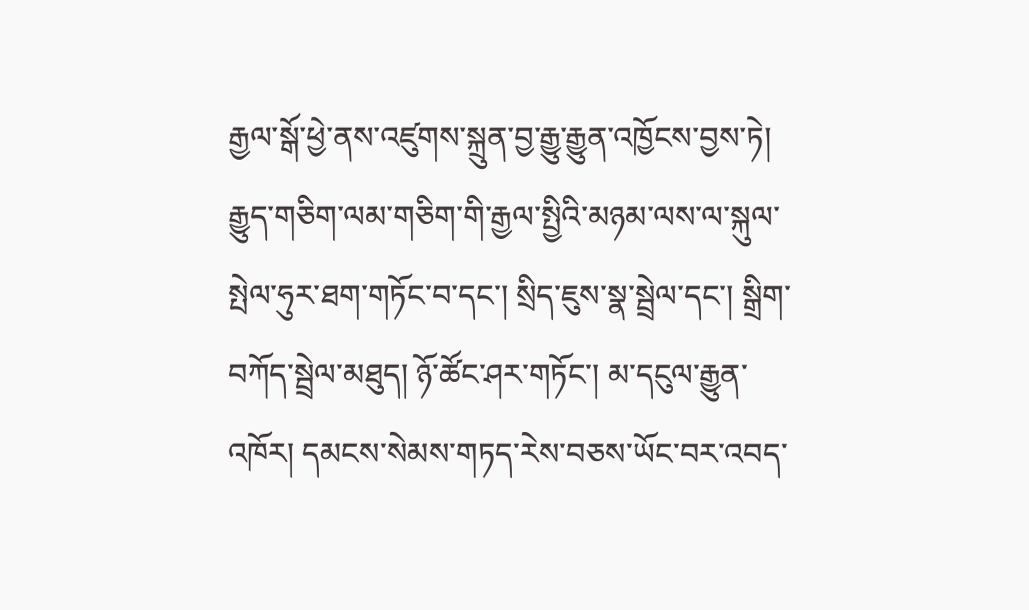རྒྱལ་སྒོ་ཕྱེ་ནས་འཛུགས་སྐྲུན་བྱ་རྒྱུ་རྒྱུན་འཁྱོངས་བྱས་ཏེ། རྒྱུད་གཅིག་ལམ་གཅིག་གི་རྒྱལ་སྤྱིའི་མཉམ་ལས་ལ་སྐུལ་སྤེལ་ཧུར་ཐག་གཏོང་བ་དང་། སྲིད་ཇུས་སྣ་སྦྲེལ་དང་། སྒྲིག་བཀོད་སྦྲེལ་མཐུད། ཉོ་ཚོང་ཤར་གཏོང་། མ་དངུལ་རྒྱུན་འཁོར། དམངས་སེམས་གཏད་རེས་བཅས་ཡོང་བར་འབད་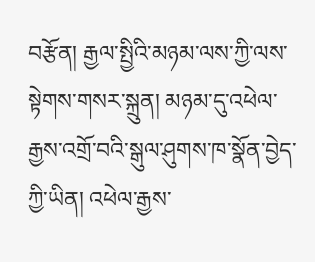བརྩོན། རྒྱལ་སྤྱིའི་མཉམ་ལས་ཀྱི་ལས་སྟེགས་གསར་སྐྲུན། མཉམ་དུ་འཕེལ་རྒྱས་འགྲོ་བའི་སྒུལ་ཤུགས་ཁ་སྣོན་བྱེད་ཀྱི་ཡིན། འཕེལ་རྒྱས་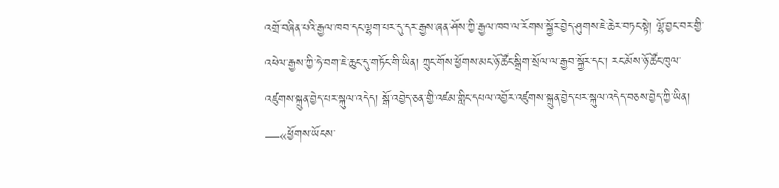འགྲོ་བཞིན་པའི་རྒྱལ་ཁབ་དང་ལྷག་པར་དུ་དར་རྒྱས་ཞན་ཤོས་ཀྱི་རྒྱལ་ཁབ་ལ་རོགས་སྐྱོར་བྱེད་ཤུགས་ཇེ་ཆེར་བཏང་སྟེ། ལྷོ་བྱང་བར་གྱི་འཕེལ་རྒྱས་ཀྱི་ཧེ་བག་ཇེ་ཆུང་དུ་གཏོང་གི་ཡིན། ཀྲུང་གོས་ཕྱོགས་མང་ཉོ་ཚོང་སྒྲིག་སྲོལ་ལ་རྒྱབ་སྐྱོར་དང་། རང་མོས་ཉོ་ཚོང་ཁུལ་འཛུགས་སྐྲུན་བྱེད་པར་སྐུལ་འདེད། སྒོ་འབྱེད་ཅན་གྱི་འཛམ་གླིང་དཔལ་འབྱོར་འཛུགས་སྐྲུན་བྱེད་པར་སྐུལ་འདེད་བཅས་བྱེད་ཀྱི་ཡིན།
—«ཕྱོགས་ཡོངས་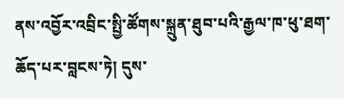ནས་འབྱོར་འབྲིང་སྤྱི་ཚོགས་སྐྲུན་ཐུབ་པའི་རྒྱལ་ཁ་ཕུ་ཐག་ཆོད་པར་བླངས་ཏེ། དུས་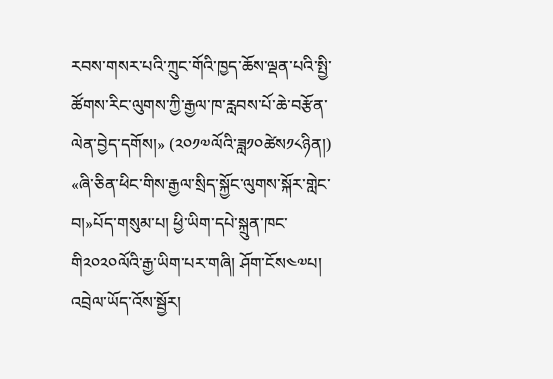རབས་གསར་པའི་ཀྲུང་གོའི་ཁྱད་ཆོས་ལྡན་པའི་སྤྱི་ཚོགས་རིང་ལུགས་ཀྱི་རྒྱལ་ཁ་རླབས་པོ་ཆེ་བརྩོན་ལེན་བྱེད་དགོས།» (༢༠༡༧ལོའི་ཟླ༡༠ཚེས༡༨ཉིན།) «ཞི་ཅིན་ཕིང་གིས་རྒྱལ་སྲིད་སྐྱོང་ལུགས་སྐོར་གླེང་བ།»པོད་གསུམ་པ། ཕྱི་ཡིག་དཔེ་སྐྲུན་ཁང་གི༢༠༢༠ལོའི་རྒྱ་ཡིག་པར་གཞི། ཤོག་ངོས༤༧པ།
འབྲེལ་ཡོད་འོས་སྦྱོར།